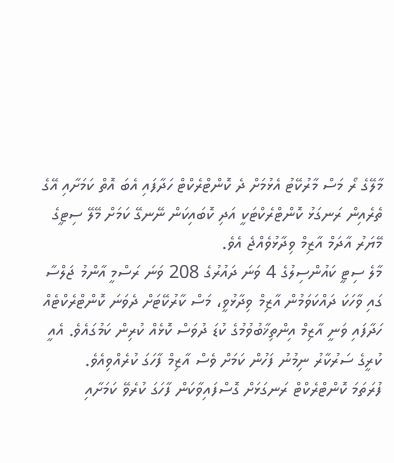މާލޭގެ ރޯ މަސް މާރުކޭޓު އެޅުމަށް ދެ ކޮންޓްރެކްޓް ހަދާފައި އެބަ އޮތް ކަމަށާއި އޭގެ ތެރެއިން ރަނގަޅު ކޮންޓްރެކްޓަކީ އަދި ކޮބައިކަން ނޭނގޭ ކަމަށް މޭލޭ ސިޓީގެ މޭޔަރު އާދަމް އާޒިމް ވިދާޅުވެއްޖެ އެވެ.
މާލެ ސިޓީ ކައުންސިލުގެ 4 ވަނަ ދައުރުގެ 208 ވަނަ ރަސްމީ އާންމު ޖަލްސާ ގައި ވާހަކަ ދައްކަވަމުން އާޒިމް ވިދާޅުވީ، މަސް ކާރުކޭޓަށް ދެވަނަ ކޮންޓްރެކްޓެއް ހަދާފައި ވަނީ އާޒިމް އިންތިޚާބުވުމުގެ ކުޑަ ދުވަސް ކޮޅެއް ކުރިން ކަމުގައެވެ. އެއީ ކުރީގެ ސަރުކާރު ނިމުނު ފަހުން ކަމަށް ވެސް އާޒިމް ފާހަގަ ކުރެއްވިއެވެ.
ފުރަތަމަ ކޮންޓްރެކްޓް ރަނގަޅަށް ގޮސްފައިވާކަން ފާހަގަ ކުރެވޭ ކަމަށާއި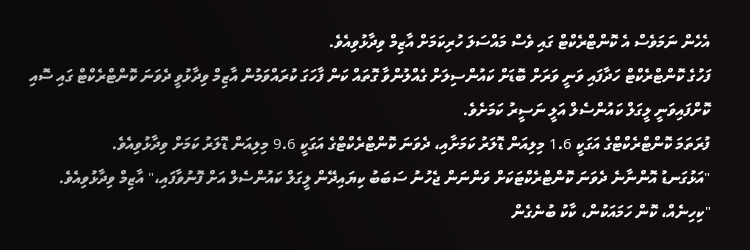އެހެން ނަމަވެސް އެ ކޮންޓްރެކްޓް ގައި ވެސް މައްސަލަ ހުރިކަމަށް އާޒިމް ވިދާޅުވިއެވެ.
ފަހުގެ ކޮންޓްރެކްޓް ހަދާފައި ވަނީ ވަރަށް ބޮޑަށް ކައުންސިލަށް ގެއްލުންވާ ގޮތައް ކަން ފާހަގަ ކުރައްވަމުން އާޒިމް ވިދާޅުވީ ދެވަނަ ކޮންޓްރެކްޓް ގައި ސޮއި ކޮށްފައިވަނީ ލީގަލް ކައުންސެލް އަލީ ނަސީރު ކަމަށެވެ.
ފުރަތަމަ ކޮންޓްރެކްޓްގެ އަގަކީ 1.6 މިލިއަން ޑޮލަރު ކަމަށާއި، ދެވަނަ ކޮންޓްރެކްޓްގެ އަގަކީ 9.6 މިލިއަން ޑޮލަރު ކަމަށް ވިދާޅުވިއެވެ.
"އަޅުގަނޑު އޮންނާނެ ދެވަނަ ކޮންޓްރެކްޓަކަށް ވަންނަން ޖެހުނު ސަބަބު ކިޔައިދޭން ލީގަލް ކައުންސެލް އަށް ފޮނުވާފައި،" އާޒިމް ވިދާޅުވިއެވެ.
"ކިހިނެއް، ކޮން ހަމައަކުން، ކާކު ބުނެގެން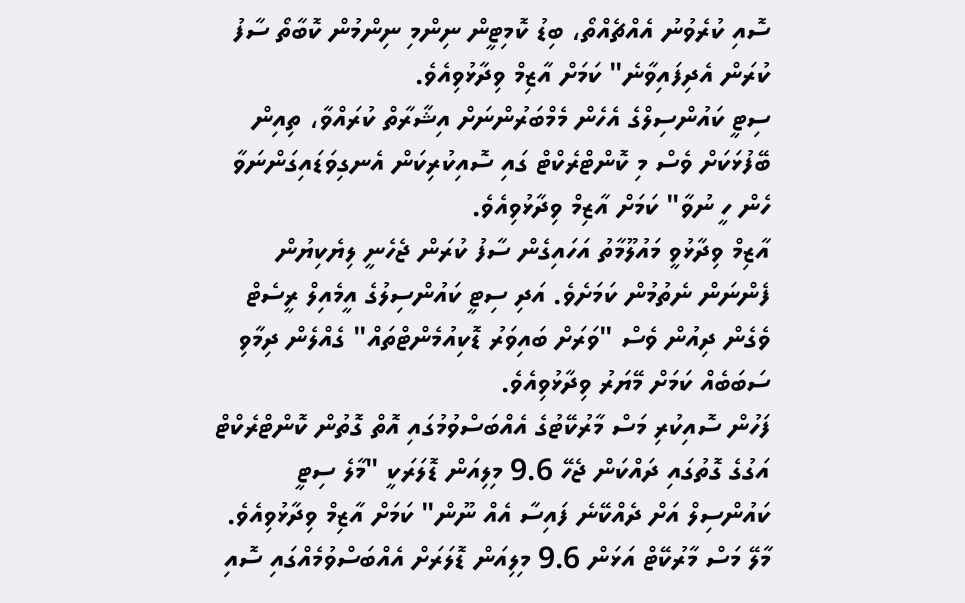ސޮއި ކުރެވުނު އެއްޗެއްތޯ، ބިޑު ކޮމިޓީން ނިންމި ނިންމުން ކޮބާތޯ ސާފު ކުރަން އެދިފައިވާނެ" ކަމަށް އާޒިމް ވިދާޅުވިއެވެ.
ސިޓީ ކައުންސިލްގެ އެހެން މެމްބަރުންނަށް އިޝާރާތް ކުރައްވާ، ތިއިން ބޭފުޅަކަށް ވެސް މި ކޮންޓްރެކްޓް ގައި ސޮއިކުރިކަން އެނގިވަޑައިގަންނަވާ ހެން ހީ ނުވާ" ކަމަށް އާޒިމް ވިދާޅުވިއެވެ.
އާޒިމް ވިދާޅުވީ މައުލޫމާތު އަހައިގެން ސާފު ކުރަން ޖެހެނީ ލިޔެކިޔުން ފެންނަން ނެތުމުން ކަމަށެވެ. އަދި ސިޓީ ކައުންސިލުގެ އީމެއިލް ރީސެޓް ވެގެން ދިއުން ވެސް "ވަރަށް ބައިވަރު ޑޮކިއުމެންޓްތައް" ގެއްލެން ދިމާވި ސަބަބެއް ކަމަށް މޭޔަރު ވިދާޅުވިއެވެ.
ފަހުން ސޮއިކުރި މަސް މާރުކޭޓުގެ އެއްބަސްވުމުގައި އޮތް ގޮތުން ކޮންޓްރެކްޓް އަގުގެ ގޮތުގައި ދައްކަން ޖެހޭ 9.6 މިލިއަން ޑޮލަރަކީ "މާލެ ސިޓީ ކައުންސިލް އަށް ދެއްކޭނެ ފައިސާ އެއް ނޫން" ކަމަށް އާޒިމް ވިދާޅުވިއެވެ.
މާލޭ މަސް މާރުކޭޓް އަޅަން 9.6 މިލިއަން ޑޮލަރަށް އެއްބަސްވުމެއްގައި ސޮއި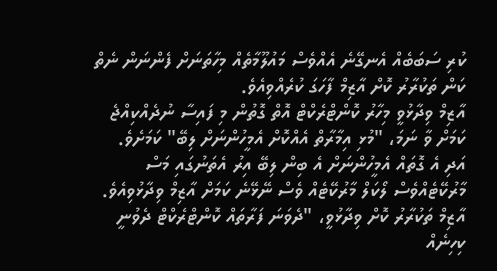ކުރި ސަބަބެއް އެނގޭނެ އެއްވެސް މައުލޫމާތެއް މިހާތަނަށް ފެންނަން ނެތް ކަން ތަކުރާރު ކޮށް އާޒިމް ފާހަގަ ކުރެއްވިއެވެ.
އާޒިމް ވިދާޅުވީ މިހާރު ކޮންޓްރެކްޓް އޮތް ގޮތުން މި ފައިސާ ނުދެއްކިއްޖެ ކަމަށް ވާ ނަމަ، "މުޅި އިމާރާތް އެއްކޮށް އެމީހުންނަށް ލިބޭ" ކަމަށެވެ. އަދި އެ ގޮތައް އެމީހުންނަށް އެ ބިން ލިބޭ އިރު އެތަނުގައި މަސް މާރުކޭޓެއްވެސް ލޯކަލް މާރުކޭޓެއް ވެސް ނޭޅޭނެ ކަމަށް އާޒިމް ވިދާޅުވިއެވެ.
އާޒިމް ތަކުރާރު ކޮށް ވިދާޅުވީ، "ދެވަނަ ފަރާތައް ކޮންޓްރެކްޓް ދެވުނީ ކިހިނެއް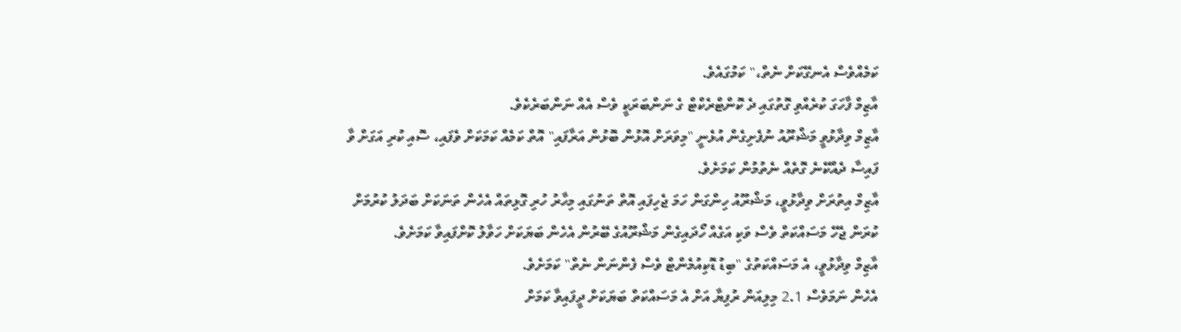ކަމެއްވެސް އެނގޭކަށް ނެތް،" ކަމުގައެވެ.
އާޒިމް ފާހަގަ ކުރެއްވި ގޮތުގައި ދެ ކޮންޓްރެކްޓް ގެ ނަންބަރަކީ ވެސް އެއް ނަންބަރެކެވެ.
އާޒިމް ވިދާޅުވީ މަޝްރޫއު ނުފެށިގެން އުޅެނީ "މިވަރަށް އޮޅުން ބޮޅުން އަރާފައި" އޮތް ކަމެއް ކަމަކަށް ވެފައި، ސޮއި ކުރި އަގަށް ވާ ފައިސާ ދެއްކޭނެ ގޮތެއް ނެތުމުން ކަމަށެވެ.
އާޒިމް އިތުރަށް ވިދާޅުވީ، މަޝްރޫއު ހިންގަން ހަމަ ޖެހިފައި އޮތް ތަނުގައި މިހާރު ހުރި ގޮޅިތައް އެހެން ތަނަކަށް ބަދަލު ކުރުމަށް ކުރަން ޖެހޭ މަސައްކަތް ވެސް ވަކި އަގެއް ހޯދައިގެން މަޝްރޫއުގެ ބޭރުން އެހެން ބަޔަކަށް ހަވާލު ކޮށްފައިވާ ކަމަށެވެ.
އާޒިމް ވިދާޅުވީ، އެ މަސައްކަތުގެ "ބިޑު ޑޮކިއުމެންޓް ވެސް ފެންނަން ނެތް" ކަމަށެވެ.
އެހެން ނަމަވެސް 2.1 މިލިއަން ރުފިޔާ އަށް އެ މަސައްކަތް ބަޔަކަށް ދީފައިވާ ކަމަށް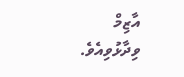އާޒިމް ވިދާޅުވިއެވެ.